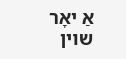אַ יאָר שױן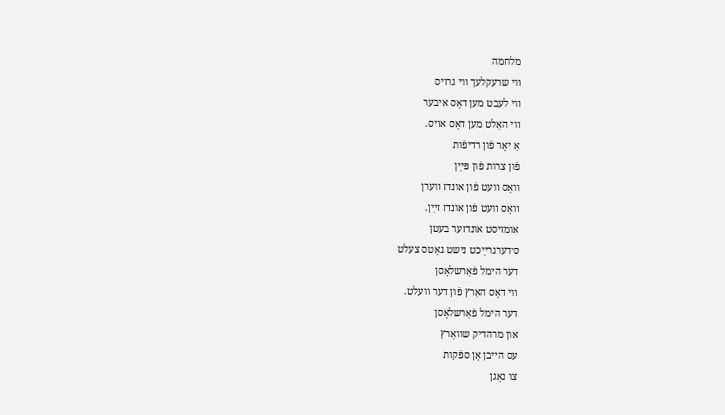מלחמה
װי שרעקלעך װי גרױס
װי לעבט מען דאָס איבער
װי האַלט מען דאָס אױס.
אַ יאָר פֿון רדיפֿות
פֿון צרות פֿון פּײַן
װאָס װעט פֿון אונדז װערן
װאָס װעט פֿון אונדז זײַן.
אומזיסט אונדזער בעטן
ס׳דערגרײַכט נישט גאָטס צעלט
דער הימל פֿאַרשלאָסן
װי דאָס האַרץ פֿון דער װעלט.
דער הימל פֿאַרשלאָסן
און מרהדיק שװאַרץ
עס הײבן אָן ספֿקות
צו נאָגן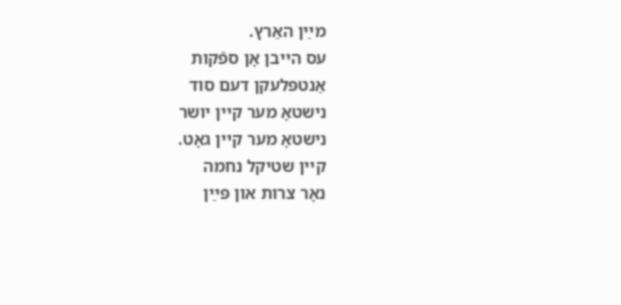מײַן האַרץ.
עס הײבן אָן ספֿקות
אַנטפּלעקן דעם סוד
נישטאָ מער קײן יושר
נישטאָ מער קײן גאָט.
קײן שטיקל נחמה
נאָר צרות און פּײַן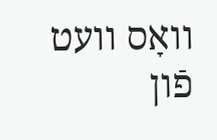װאָס װעט פֿון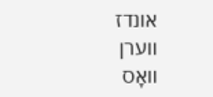אונדז װערן
װאָס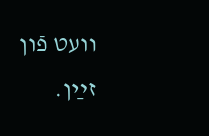װעט פֿון זײַן.